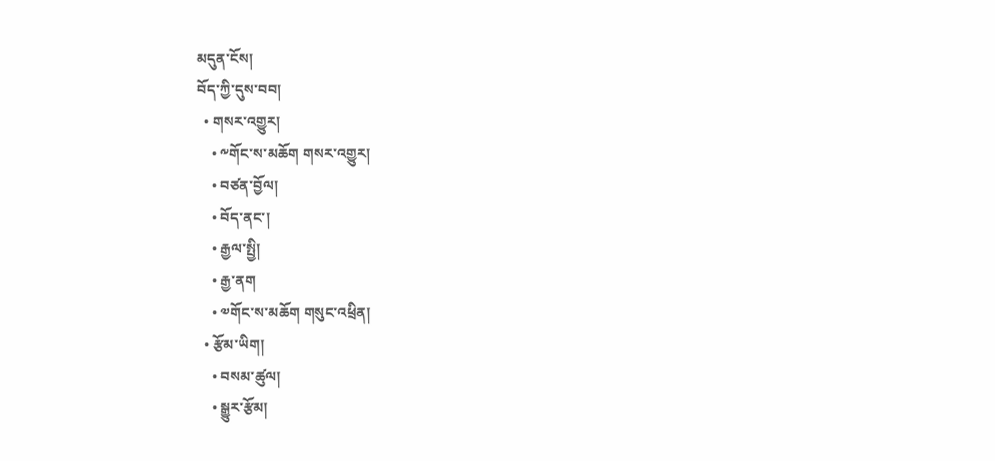མདུན་ངོས།
བོད་ཀྱི་དུས་བབ།
  • གསར་འགྱུར།
    • ༸གོང་ས་མཆོག གསར་འགྱུར།
    • བཙན་བྱོལ།
    • བོད་ནང་།
    • རྒྱལ་སྤྱི།
    • རྒྱ་ནག
    • ༧གོང་ས་མཆོག གསུང་འཕྲིན།
  • རྩོམ་ཡིག།
    • བསམ་ཚུལ།
    • སྒྱུར་རྩོམ།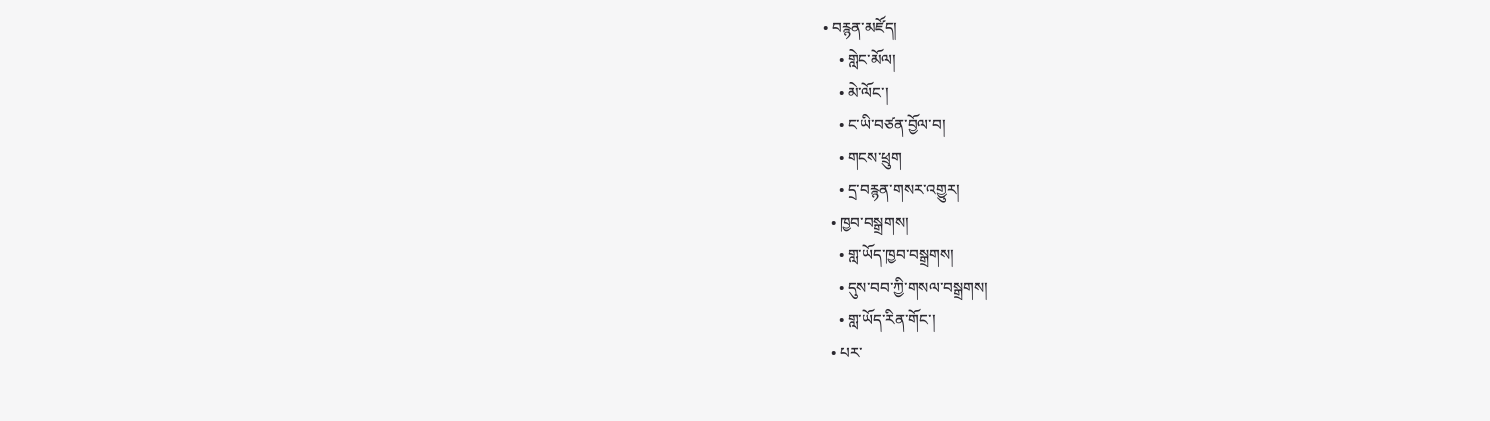• བརྙན་མཛོད།
    • གླེང་མོལ།
    • མེ་ལོང་།
    • ང་ཡི་བཙན་བྱོལ་བ།
    • གངས་ཕྲུག
    • དྲ་བརྙན་གསར་འགྱུར།
  • ཁྱབ་བསྒྲགས།
    • གླ་ཡོད་ཁྱབ་བསྒྲགས།
    • དུས་བབ་ཀྱི་གསལ་བསྒྲགས།
    • གླ་ཡོད་རིན་གོང་།
  • པར་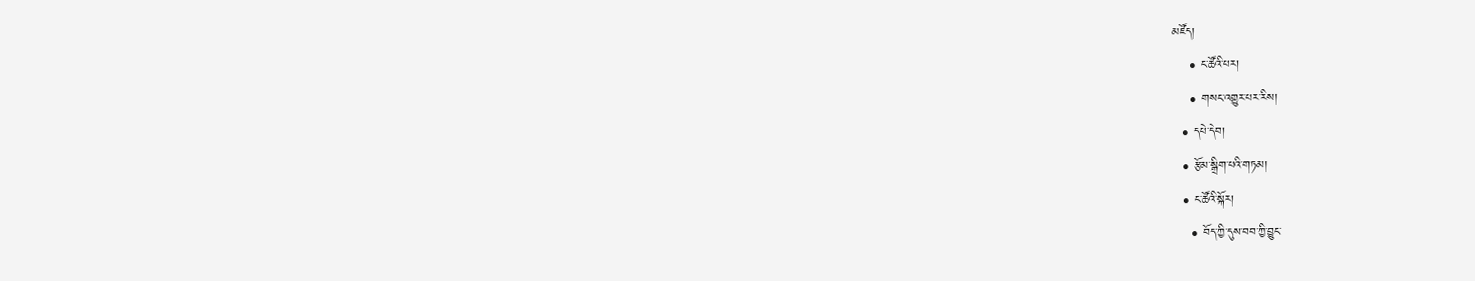མཛོད།
    • ང་ཚོའི་པར།
    • གསང་འགྱུར་པར་རིས།
  • དཔེ་དེབ།
  • རྩོམ་སྒྲིག་པའི་གཏམ།
  • ང་ཚོའི་སྐོར།
    • བོད་ཀྱི་དུས་བབ་ཀྱི་བྱུང་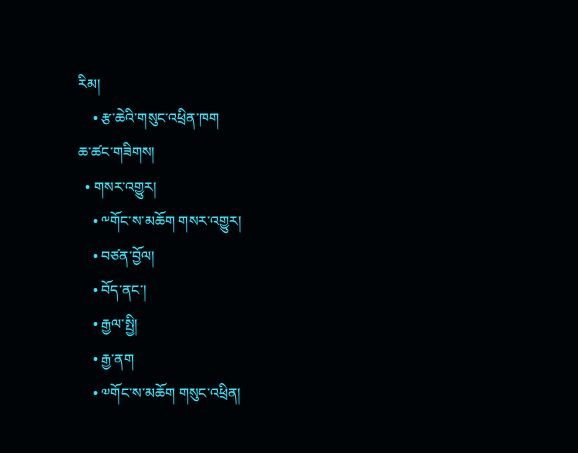རིམ།
    • རྩ་ཆེའི་གསུང་འཕྲིན་ཁག
ཆ་ཚང་གཟིགས།
  • གསར་འགྱུར།
    • ༸གོང་ས་མཆོག གསར་འགྱུར།
    • བཙན་བྱོལ།
    • བོད་ནང་།
    • རྒྱལ་སྤྱི།
    • རྒྱ་ནག
    • ༧གོང་ས་མཆོག གསུང་འཕྲིན།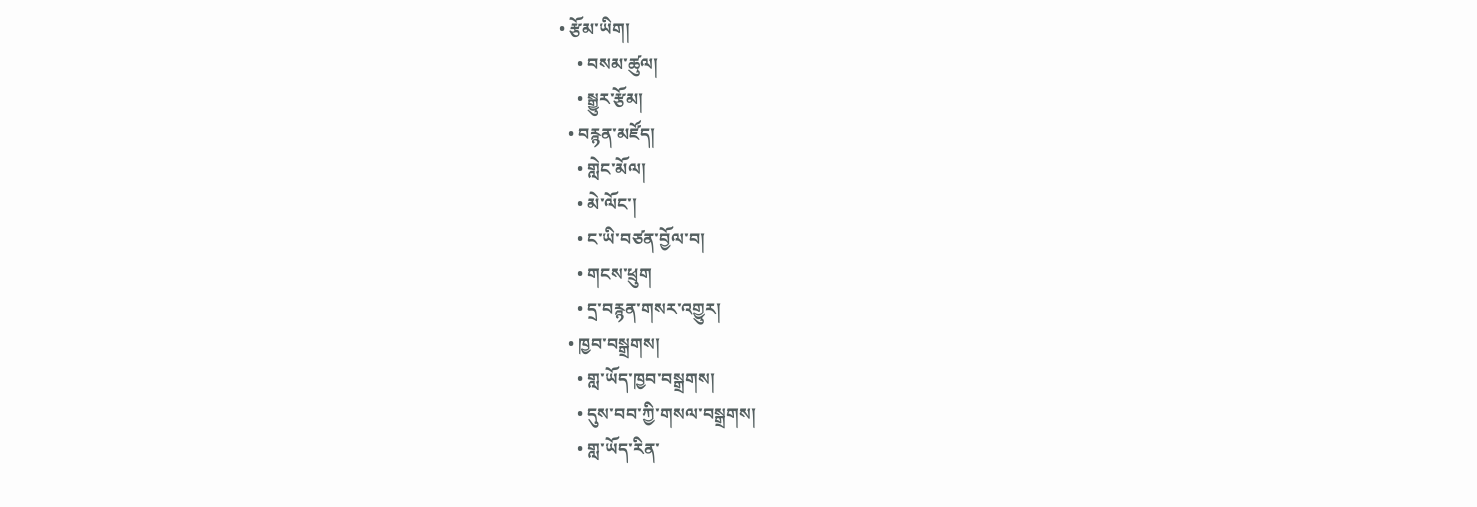• རྩོམ་ཡིག།
    • བསམ་ཚུལ།
    • སྒྱུར་རྩོམ།
  • བརྙན་མཛོད།
    • གླེང་མོལ།
    • མེ་ལོང་།
    • ང་ཡི་བཙན་བྱོལ་བ།
    • གངས་ཕྲུག
    • དྲ་བརྙན་གསར་འགྱུར།
  • ཁྱབ་བསྒྲགས།
    • གླ་ཡོད་ཁྱབ་བསྒྲགས།
    • དུས་བབ་ཀྱི་གསལ་བསྒྲགས།
    • གླ་ཡོད་རིན་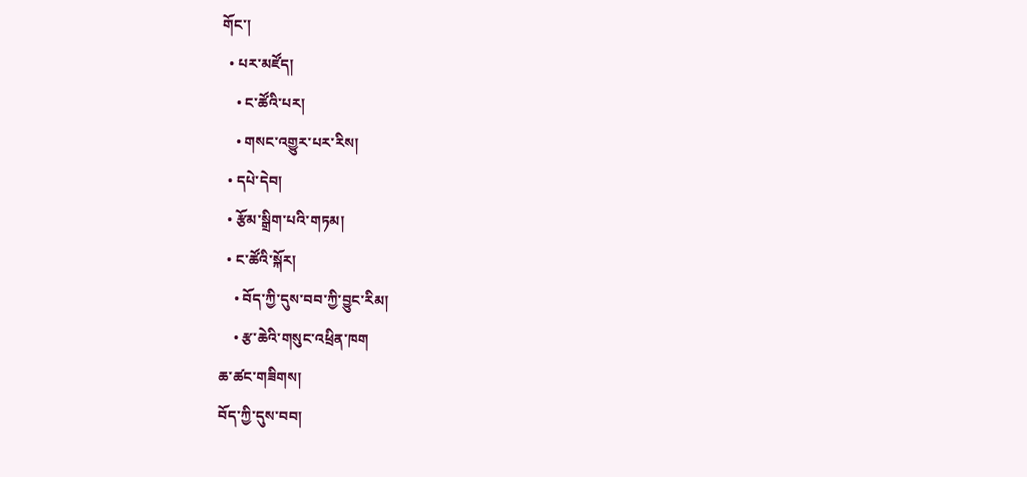གོང་།
  • པར་མཛོད།
    • ང་ཚོའི་པར།
    • གསང་འགྱུར་པར་རིས།
  • དཔེ་དེབ།
  • རྩོམ་སྒྲིག་པའི་གཏམ།
  • ང་ཚོའི་སྐོར།
    • བོད་ཀྱི་དུས་བབ་ཀྱི་བྱུང་རིམ།
    • རྩ་ཆེའི་གསུང་འཕྲིན་ཁག
ཆ་ཚང་གཟིགས།
བོད་ཀྱི་དུས་བབ།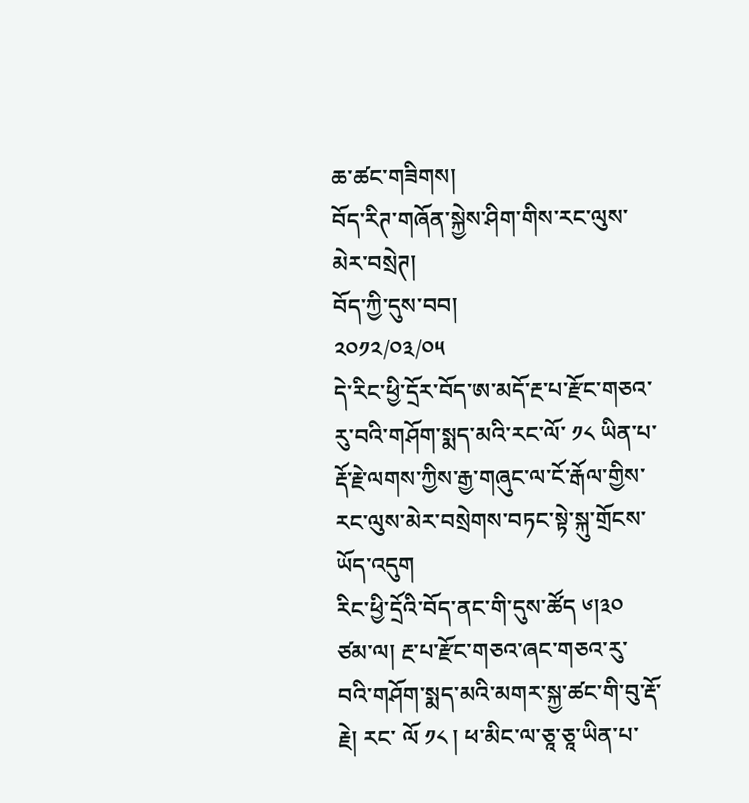ཆ་ཚང་གཟིགས།
བོད་རིཊ་གཞོན་སྐྱེས་ཤིག་གིས་རང་ལུས་མེར་བསྲེཊ།
བོད་ཀྱི་དུས་བབ།
༢༠༡༢/༠༣/༠༥
དེ་རིང་ཕྱི་དྲོར་བོད་ཨ་མདོ་རྔ་པ་རྫོང་གཅའ་རུ་བའི་གཤོག་སྨད་མའི་རང་ལོ་ ༡༨ ཡིན་པ་རྡོ་རྗེ་ལགས་ཀྱིས་རྒྱ་གཞུང་ལ་ངོ་རྒོལ་གྱིས་རང་ལུས་མེར་བསྲེགས་བཏང་སྟེ་སྐུ་གྲོངས་ཡོད་འདུག
རིང་ཕྱི་དྲོའི་བོད་ནང་གི་དུས་ཚོད ༦།༣༠ ཙམ་ལ། རྔ་པ་རྫོང་གཅའ་ཞང་གཅའ་རུ་བའི་གཤོག་སྨད་མའི་མགར་སྐྱ་ཚང་གི་བུ་རྡོ་རྗེ། རང་ ལོ ༡༨ ། ཕ་མིང་ལ་ཅཱ་ཅཱ་ཡིན་པ་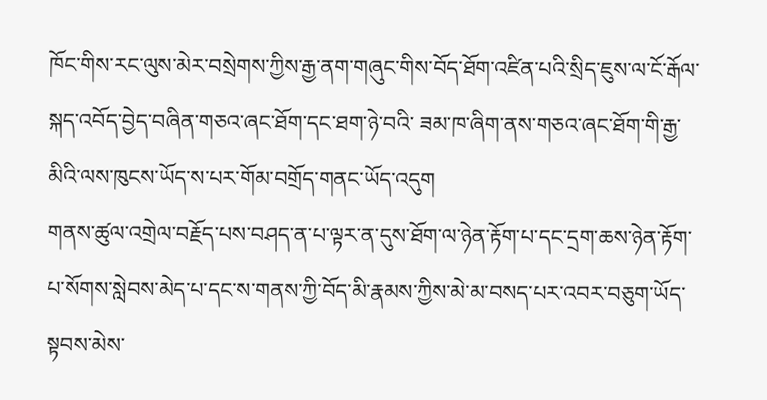ཁོང་གིས་རང་ལུས་མེར་བསྲེགས་ཀྱིས་རྒྱ་ནག་གཞུང་གིས་བོད་ཐོག་འཛིན་པའི་སྲིད་ཇུས་ལ་ངོ་རྒོལ་སྐད་འབོད་བྱེད་བཞིན་གཅའ་ཞང་ཐོག་དང་ཐག་ཉེ་བའི་ ཟམ་ཁ་ཞིག་ནས་གཅའ་ཞང་ཐོག་གི་རྒྱ་མིའི་ལས་ཁུངས་ཡོད་ས་པར་གོམ་བགྲོད་གནང་ཡོད་འདུག
གནས་ཚུལ་འགྲེལ་བརྗོད་པས་བཤད་ན་པ་ལྟར་ན་དུས་ཐོག་ལ་ཉེན་རྟོག་པ་དང་དྲག་ཆས་ཉེན་རྟོག་པ་སོགས་སླེབས་མེད་པ་དང་ས་གནས་ཀྱི་བོད་མི་རྣམས་ཀྱིས་མེ་མ་བསད་པར་འབར་བཅུག་ཡོད་སྟབས་མེས་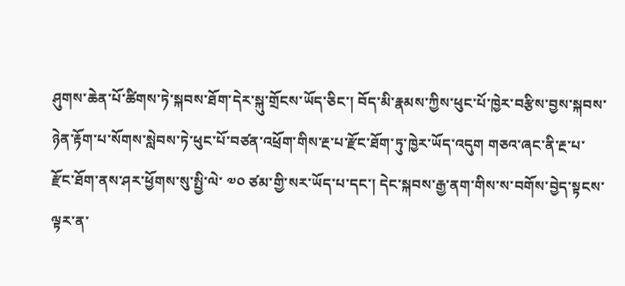ཤུགས་ཆེན་པོ་ཚིགས་ཏེ་སྐབས་ཐོག་དེར་སྐུ་གྲོངས་ཡོད་ཅིང་། བོད་མི་རྣམས་ཀྱིས་ཕུང་པོ་ཁྱེར་བརྩིས་བྱས་སྐབས་ཉེན་རྟོག་པ་སོགས་སླེབས་ཏེ་ཕུང་པོ་བཙན་འཕྲོག་གིས་རྔ་པ་རྫོང་ཐོག་ཏུ་ཁྱེར་ཡོད་འདུག གཅའ་ཞང་ནི་རྔ་པ་རྫོང་ཐོག་ནས་ཤར་ཕྱོགས་སུ་སྤྱི་ལེ་ ༧༠ ཙམ་གྱི་སར་ཡོད་པ་དང་། དེང་སྐབས་རྒྱ་ནག་གིས་ས་བགོས་བྱེད་སྟངས་ལྟར་ན་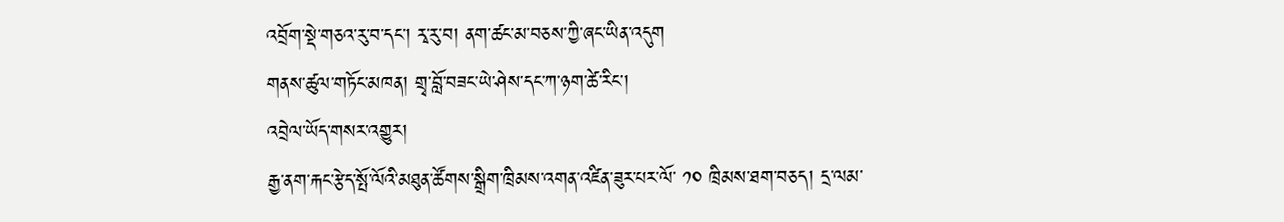འབྲོག་སྡེ་གཅའ་རུ་བ་དང་། རྭ་རུ་བ། ནག་ཚང་མ་བཅས་ཀྱི་ཞང་ཡིན་འདུག
གནས་ཚུལ་གཏོང་མཁན། གྲྭ་བློ་བཟང་ཡེ་ཤེས་དང་ཀ་ཉག་ཚེ་རིང་།
འབྲེལ་ཡོད་གསར་འགྱུར།
རྒྱ་ནག་རྐང་རྩེད་སྤོ་ལོའི་མཐུན་ཚོགས་སྒྲིག་ཁྲིམས་འགན་འཛིན་ཟུར་པར་ལོ་ ༡༠ ཁྲིམས་ཐག་བཅད། དྲ་ལམ་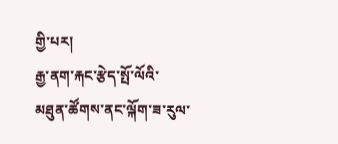གྱི་པར།
རྒྱ་ནག་རྐང་རྩེད་སྤོ་ལོའི་མཐུན་ཚོགས་ནང་ལྐོག་ཟ་རུལ་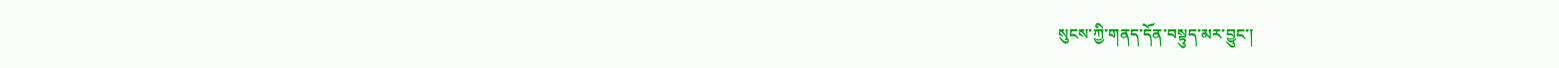སུངས་ཀྱི་གནད་དོན་བསྟུད་མར་བྱུང་།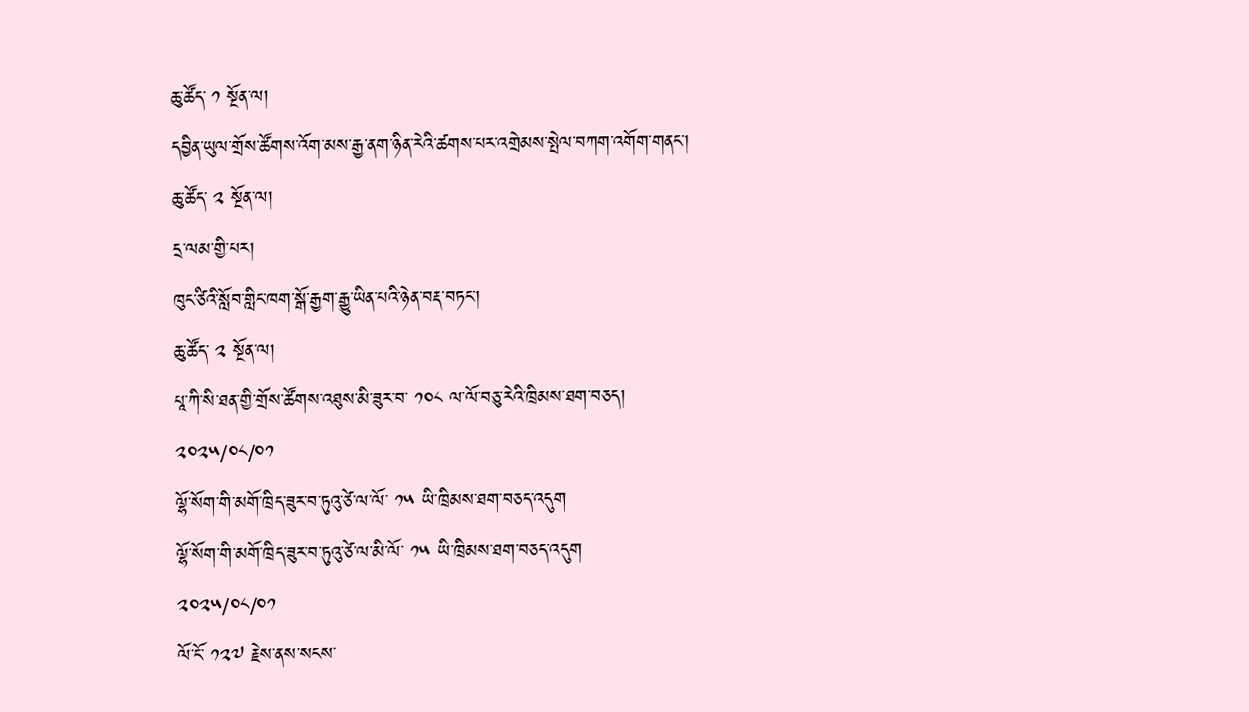ཆུ་ཚོད་ ༡ སྔོན་ལ།
དབྱིན་ཡུལ་གྲོས་ཚོགས་འོག་མས་རྒྱ་ནག་ཉིན་རེའི་ཚགས་པར་འགྲེམས་སྤེལ་བཀག་འགོག་གནང་།
ཆུ་ཚོད་ ༢ སྔོན་ལ།
དྲ་ལམ་གྱི་པར།
ཁུང་ཙིའི་སློབ་གླིང་ཁག་སྒོ་རྒྱག་རྒྱུ་ཡིན་པའི་ཉེན་བརྡ་བཏང་།
ཆུ་ཚོད་ ༢ སྔོན་ལ།
པཱ་ཀི་སི་ཐན་གྱི་གྲོས་ཚོགས་འཐུས་མི་ཟུར་བ་ ༡༠༨ ལ་ལོ་བཅུ་རེའི་ཁྲིམས་ཐག་བཅད།
༢༠༢༥/༠༨/༠༡
ལྷོ་སོག་གི་མགོ་ཁྲིད་ཟུར་བ་ཏུའུ་ཙེ་ལ་ལོ་ ༡༥ ཡི་ཁྲིམས་ཐག་བཅད་འདུག
ལྷོ་སོག་གི་མགོ་ཁྲིད་ཟུར་བ་ཏུའུ་ཙེ་ལ་མི་ལོ་ ༡༥ ཡི་ཁྲིམས་ཐག་བཅད་འདུག
༢༠༢༥/༠༨/༠༡
ལོ་ངོ་ ༡༢༧ རྗེས་ནས་སངས་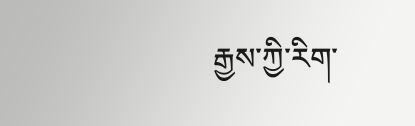རྒྱས་ཀྱི་རིག་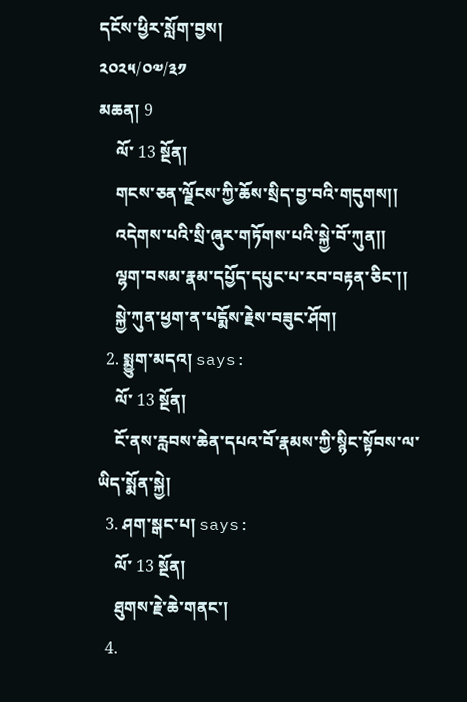དངོས་ཕྱིར་སློག་བྱས།
༢༠༢༥/༠༧/༣༡
མཆན། 9
    ལོ་ 13 སྔོན།
    གངས་ཅན་ལྗོངས་ཀྱི་ཆོས་སྲིད་བྱ་བའི་གདུགས།།
    འདེགས་པའི་སྲི་ཞུར་གཏོགས་པའི་སྐྱེ་བོ་ཀུན།།
    ལྷག་བསམ་རྣམ་དཔྱོད་དཔུང་པ་རབ་བརྟན་ཅིང་།།
    སྐྱེ་ཀུན་ཕྱག་ན་པདྨོས་རྗེས་བཟུང་ཤོག།
  2. སྨྱུག་མདའ། says:
    ལོ་ 13 སྔོན།
    ངོ་ནས་རླབས་ཆེན་དཔའ་བོ་རྣམས་ཀྱི་སྙིང་སྟོབས་ལ་ཡིད་སྨོན་སྐྱེ།
  3. ཤག་སྒང་པ། says:
    ལོ་ 13 སྔོན།
    ཐུགས་རྗེ་ཆེ་གནང་།
  4.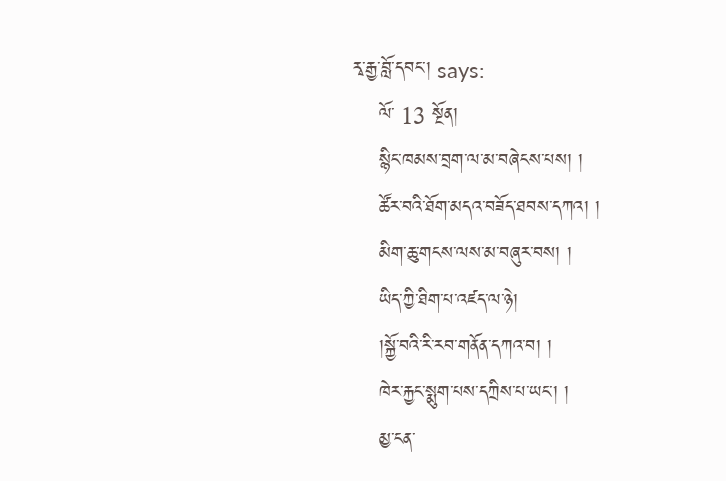རྭ་རྒྱ་བློ་དབང་། says:
    ལོ་ 13 སྔོན།
    སྙིང་ཁམས་བྲག་ལ་མ་བཞེངས་པས། །
    ཚོར་བའི་ཐོག་མདའ་བཟོད་ཐབས་དཀའ། །
    མིག་ཆུ་གངས་ལས་མ་བཞུར་བས། །
    ཡིད་ཀྱི་ཐིག་པ་འཛད་ལ་ཉེ།
    །སྐྱོ་བའི་རི་རབ་གནོན་དཀའ་བ། །
    ཁེར་རྐྱང་སྨུག་པས་དཀྲིས་པ་ཡང་། །
    མྱ་ངན་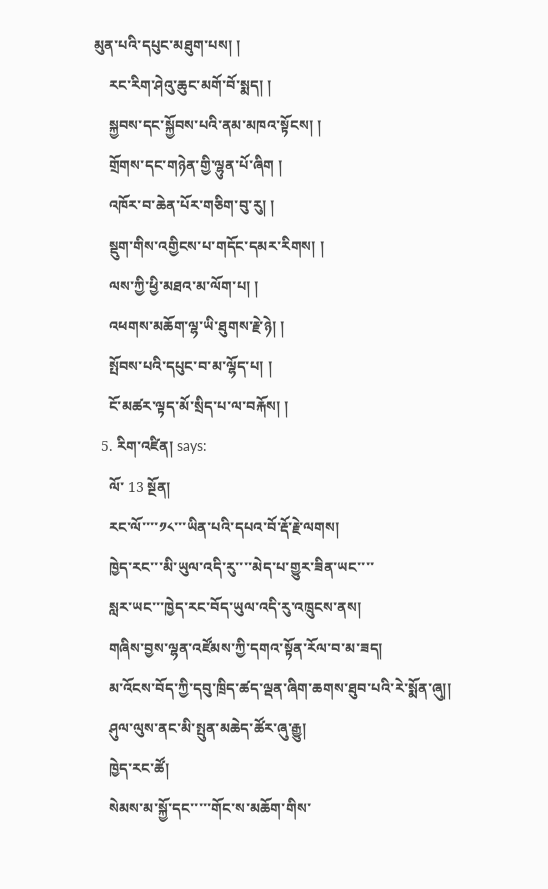མུན་པའི་དཔུང་མཐུག་པས། །
    རང་རིག་ཤེའུ་ཆུང་མགོ་བོ་སྨད། །
    སྐྱབས་དང་སྐྱོབས་པའི་ནམ་མཁའ་སྟོངས། །
    གྲོགས་དང་གཉེན་གྱི་ལྷུན་པོ་ཞིག །
    འཁོར་བ་ཆེན་པོར་གཅིག་བུ་རུ། །
    སྡུག་གིས་འགྱིངས་པ་གདོང་དམར་རིགས། །
    ལས་ཀྱི་ཕྱི་མཐའ་མ་ལོག་པ། །
    འཕགས་མཆོག་ལྷ་ཡི་ཐུགས་རྗེ་ཉེ། །
    སྤོབས་པའི་དཔུང་བ་མ་ལྷོད་པ། །
    ངོ་མཚར་ལྟད་མོ་སྲིད་པ་ལ་བརྐོས། །
  5. རིག་འཛིན། says:
    ལོ་ 13 སྔོན།
    རང་ལོ་་་་༡༨་་་ཡིན་པའི་དཔའ་བོ་རྡོ་རྗེ་ལགས།
    ཁྱེད་རང་་་མི་ཡུལ་འདི་རུ་་་་མེད་པ་གྱུར་ཟིན་ཡང་་་་
    སླར་ཡང་་་ཁྱེད་རང་བོད་ཡུལ་འདི་རུ་འཁྲུངས་ནས།
    གཞིས་བྱས་ལྷན་འཛོམས་ཀྱི་དགའ་སྟོན་རོལ་བ་མ་ཟད།
    མ་འོངས་བོད་ཀྱི་དབུ་ཁྲིད་ཚད་ལྡན་ཞིག་ཆགས་ཐུབ་པའི་རེ་སྨོན་ཞུ།།
    ཤུལ་ལུས་ནང་མི་སྤུན་མཆེད་ཚོར་ཞུ་རྒྱུ།
    ཁྱེད་རང་ཚོ།
    སེམས་མ་སྐྱོ་དང་་་་་གོང་ས་མཆོག་གིས་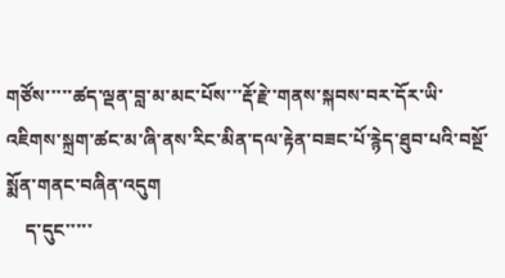གཙོས་་་་་ཚད་ལྡན་བླ་མ་མང་པོས་་་རྡོ་རྗེ་་གནས་སྐབས་བར་དོར་ཡི་འཇིགས་སྐྲག་ཚང་མ་ཞི་ནས་རིང་མིན་དལ་རྟེན་བཟང་པོ་རྙེད་ཐུབ་པའི་བསྔོ་སྨོན་གནང་བཞིན་འདུག
    ད་དུང་་་་་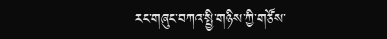རང་གཞུང་བཀའ་སྤྱི་གཉིས་ཀྱི་གཙོས་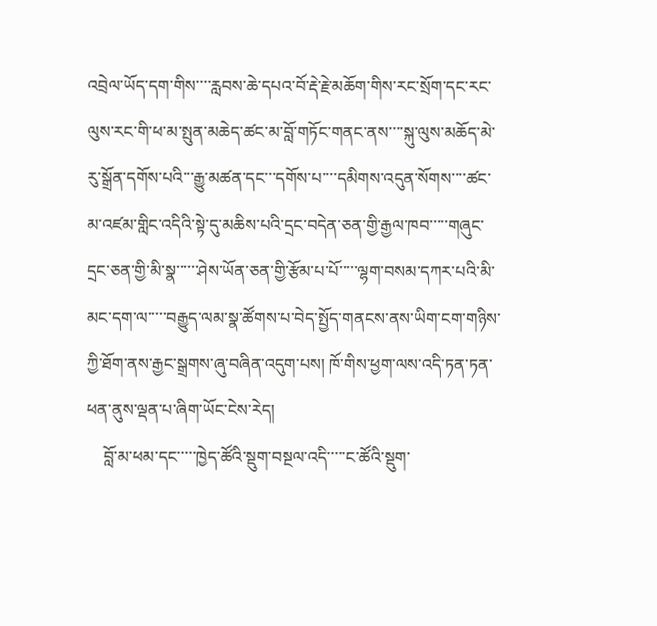འབྲེལ་ཡོད་དག་གིས་་་་རླབས་ཆེ་དཔའ་བོ་རྡེ་རྗེ་མཆོག་གིས་རང་སྲོག་དང་རང་ལུས་རང་གི་ཕ་མ་སྤུན་མཆེད་ཚང་མ་བློ་གཏོང་གནང་ནས་་་་སྐུ་ལུས་མཆོད་མེ་རུ་སྒྲོན་དགོས་པའི་་་རྒྱུ་མཚན་དང་་་དགོས་པ་་་་དམིགས་འདུན་སོགས་་་་ཚང་མ་འཛམ་གླིང་འདིའི་སྟེ་དུ་མཆིས་པའི་དྲང་བདེན་ཅན་གྱི་རྒྱལ་ཁབ་་་་་གཞུང་དྲང་ཅན་གྱི་མི་སྣ་་་་་་ཤེས་ཡོན་ཅན་གྱི་རྩོམ་པ་པོ་་་་་ལྷག་བསམ་དཀར་པའི་མི་མང་དག་ལ་་་་་བརྒྱུད་ལམ་སྣ་ཚོགས་པ་བེད་སྤྱོད་གནངས་ནས་ཡིག་ངག་གཉིས་ཀྱི་ཐོག་ནས་རྒྱང་སྒྲགས་ཞུ་བཞིན་འདུག་པས། ཁོ་གིས་ཕྱག་ལས་འདི་ཏན་ཏན་ཕན་ནུས་ལྡན་པ་ཞིག་ཡོང་ངེས་རེད།
    བློ་མ་ཕམ་དང་་་་་ཁྱེད་ཚོའི་སྡུག་བསྔལ་འདི་་་་་ང་ཚོའི་སྡུག་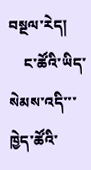བསྔལ་རེད།
    ང་ཚོའི་ཡིད་སེམས་འདི་་་ཁྱེད་ཚོའི་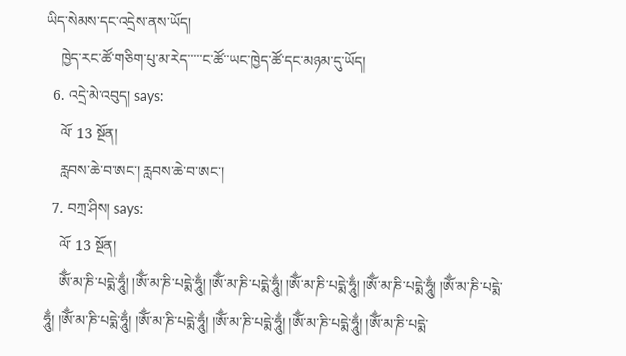ཡིད་སེམས་དང་འདྲེས་ནས་ཡོད།
    ཁྱེད་རང་ཚོ་གཅིག་པུ་མ་རེད་་་་་ང་ཚོ་་ཡང་ཁྱེད་ཚོ་དང་མཉམ་དུ་ཡོད།
  6. འདྲེ་མེ་འབུད། says:
    ལོ་ 13 སྔོན།
    རླབས་ཆེ་བ་ཨང་། རླབས་ཆེ་བ་ཨང་།
  7. བཀྲ་ཤིས། says:
    ལོ་ 13 སྔོན།
    ཨོྂ་མ་ཎི་པདྨེ་ཧཱུྂ། །ཨོྂ་མ་ཎི་པདྨེ་ཧཱུྂ། །ཨོྂ་མ་ཎི་པདྨེ་ཧཱུྂ། །ཨོྂ་མ་ཎི་པདྨེ་ཧཱུྂ། །ཨོྂ་མ་ཎི་པདྨེ་ཧཱུྂ། །ཨོྂ་མ་ཎི་པདྨེ་ཧཱུྂ། །ཨོྂ་མ་ཎི་པདྨེ་ཧཱུྂ། །ཨོྂ་མ་ཎི་པདྨེ་ཧཱུྂ། །ཨོྂ་མ་ཎི་པདྨེ་ཧཱུྂ། །ཨོྂ་མ་ཎི་པདྨེ་ཧཱུྂ། །ཨོྂ་མ་ཎི་པདྨེ་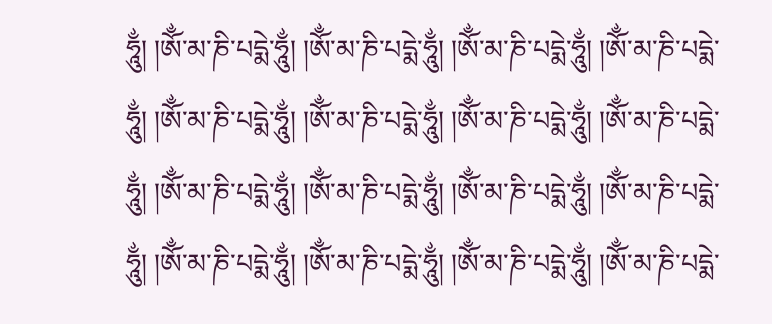ཧཱུྂ། །ཨོྂ་མ་ཎི་པདྨེ་ཧཱུྂ། །ཨོྂ་མ་ཎི་པདྨེ་ཧཱུྂ། །ཨོྂ་མ་ཎི་པདྨེ་ཧཱུྂ། །ཨོྂ་མ་ཎི་པདྨེ་ཧཱུྂ། །ཨོྂ་མ་ཎི་པདྨེ་ཧཱུྂ། །ཨོྂ་མ་ཎི་པདྨེ་ཧཱུྂ། །ཨོྂ་མ་ཎི་པདྨེ་ཧཱུྂ། །ཨོྂ་མ་ཎི་པདྨེ་ཧཱུྂ། །ཨོྂ་མ་ཎི་པདྨེ་ཧཱུྂ། །ཨོྂ་མ་ཎི་པདྨེ་ཧཱུྂ། །ཨོྂ་མ་ཎི་པདྨེ་ཧཱུྂ། །ཨོྂ་མ་ཎི་པདྨེ་ཧཱུྂ། །ཨོྂ་མ་ཎི་པདྨེ་ཧཱུྂ། །ཨོྂ་མ་ཎི་པདྨེ་ཧཱུྂ། །ཨོྂ་མ་ཎི་པདྨེ་ཧཱུྂ། །ཨོྂ་མ་ཎི་པདྨེ་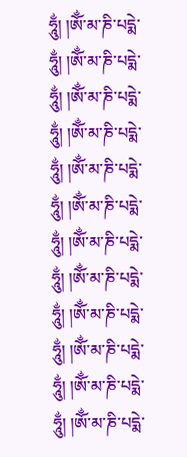ཧཱུྂ། །ཨོྂ་མ་ཎི་པདྨེ་ཧཱུྂ། །ཨོྂ་མ་ཎི་པདྨེ་ཧཱུྂ། །ཨོྂ་མ་ཎི་པདྨེ་ཧཱུྂ། །ཨོྂ་མ་ཎི་པདྨེ་ཧཱུྂ། །ཨོྂ་མ་ཎི་པདྨེ་ཧཱུྂ། །ཨོྂ་མ་ཎི་པདྨེ་ཧཱུྂ། །ཨོྂ་མ་ཎི་པདྨེ་ཧཱུྂ། །ཨོྂ་མ་ཎི་པདྨེ་ཧཱུྂ། །ཨོྂ་མ་ཎི་པདྨེ་ཧཱུྂ། །ཨོྂ་མ་ཎི་པདྨེ་ཧཱུྂ། །ཨོྂ་མ་ཎི་པདྨེ་ཧཱུྂ། །ཨོྂ་མ་ཎི་པདྨེ་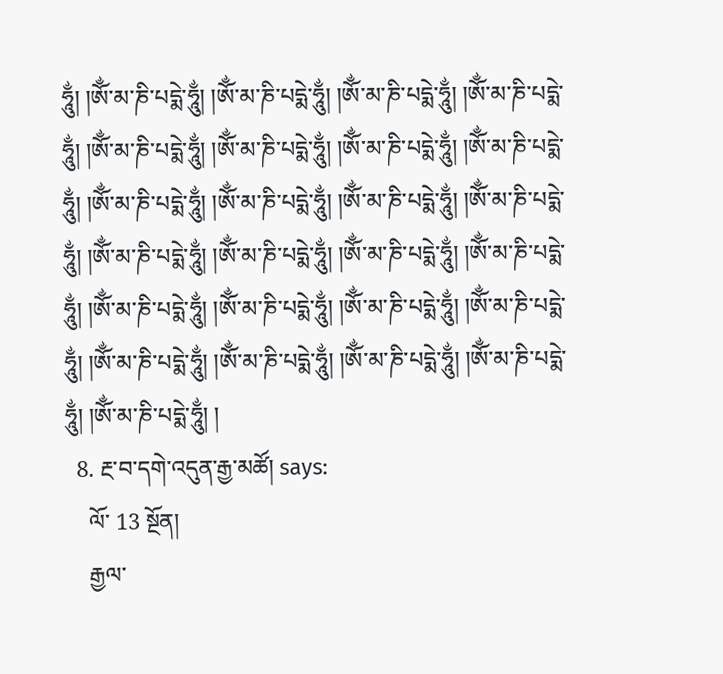ཧཱུྂ། །ཨོྂ་མ་ཎི་པདྨེ་ཧཱུྂ། །ཨོྂ་མ་ཎི་པདྨེ་ཧཱུྂ། །ཨོྂ་མ་ཎི་པདྨེ་ཧཱུྂ། །ཨོྂ་མ་ཎི་པདྨེ་ཧཱུྂ། །ཨོྂ་མ་ཎི་པདྨེ་ཧཱུྂ། །ཨོྂ་མ་ཎི་པདྨེ་ཧཱུྂ། །ཨོྂ་མ་ཎི་པདྨེ་ཧཱུྂ། །ཨོྂ་མ་ཎི་པདྨེ་ཧཱུྂ། །ཨོྂ་མ་ཎི་པདྨེ་ཧཱུྂ། །ཨོྂ་མ་ཎི་པདྨེ་ཧཱུྂ། །ཨོྂ་མ་ཎི་པདྨེ་ཧཱུྂ། །ཨོྂ་མ་ཎི་པདྨེ་ཧཱུྂ། །ཨོྂ་མ་ཎི་པདྨེ་ཧཱུྂ། །ཨོྂ་མ་ཎི་པདྨེ་ཧཱུྂ། །ཨོྂ་མ་ཎི་པདྨེ་ཧཱུྂ། །ཨོྂ་མ་ཎི་པདྨེ་ཧཱུྂ། །ཨོྂ་མ་ཎི་པདྨེ་ཧཱུྂ། །ཨོྂ་མ་ཎི་པདྨེ་ཧཱུྂ། །ཨོྂ་མ་ཎི་པདྨེ་ཧཱུྂ། །ཨོྂ་མ་ཎི་པདྨེ་ཧཱུྂ། །ཨོྂ་མ་ཎི་པདྨེ་ཧཱུྂ། །ཨོྂ་མ་ཎི་པདྨེ་ཧཱུྂ། །ཨོྂ་མ་ཎི་པདྨེ་ཧཱུྂ། །ཨོྂ་མ་ཎི་པདྨེ་ཧཱུྂ། །ཨོྂ་མ་ཎི་པདྨེ་ཧཱུྂ། །
  8. རྔ་བ་དགེ་འདུན་རྒྱ་མཚོ། says:
    ལོ་ 13 སྔོན།
    རྒྱལ་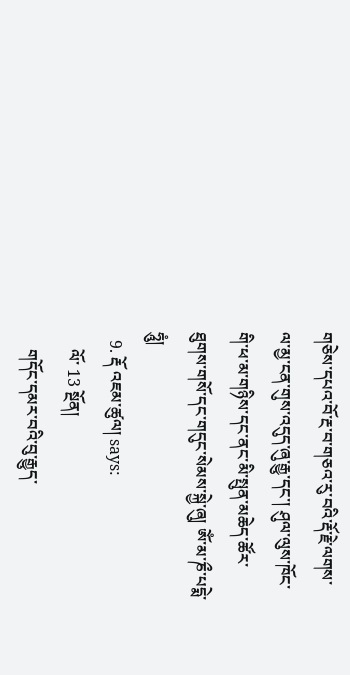གཅེས་དཔའ་བོ་རྔ་བ་གཅའ་རུ་བའི་རྡོ་རྗེ་ལགས་ལ་མྱ་ངན་གུས་འདུད་ཞུ་རྒྱུ་དང་། ཤུལ་ལུས་ཁོང་གི་ཕ་མ་གཉིས་དང་ནང་མི་སྤུན་མཆེད་ཚོར་ཐུགས་གསོ་དང་གདུང་སེམས་སྐྱེ་ཞུ། ཨོཾ་མ་ཎྀ་པདྨེ་ཧཱུཾ།
  9. རྡོ འཇམ་ཚུལ། says:
    ལོ་ 13 སྔོན།
    གདོང་དམར་བའི་བུ་རྒྱུད་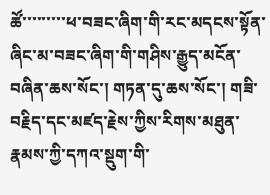ཚོ་་་་་་་་་ཕ་བཟང་ཞིག་གི་རང་མདངས་སྟོན་ཞིང་མ་བཟང་ཞིག་གི་གཤིས་རྒྱུད་མངོན་བཞིན་ཆས་སོང་། གཏན་དུ་ཆས་སོང་། གཟི་བརྗིད་དང་མཛད་རྗེས་ཀྱིས་རིགས་མཐུན་རྣམས་ཀྱི་དཀའ་སྡུག་གི་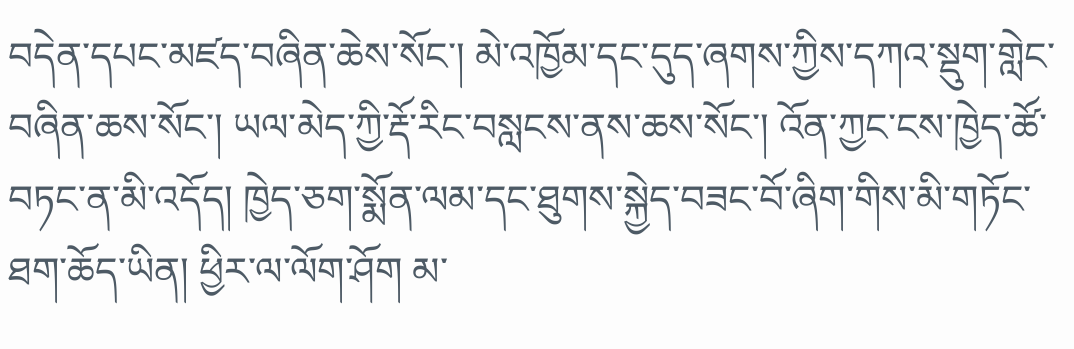བདེན་དཔང་མཛད་བཞིན་ཆེས་སོང་། མེ་འཁྱོམ་དང་དུད་ཞགས་ཀྱིས་དཀའ་སྡུག་གླེང་བཞིན་ཆས་སོང་། ཡལ་མེད་ཀྱི་རྡོ་རིང་བསླངས་ནས་ཆས་སོང་། འོན་ཀྱང་ངས་ཁྱེད་ཚོ་བཏང་ན་མི་འདོད། ཁྱེད་ཅག་སྨོན་ལམ་དང་ཐུགས་སྐྱེད་བཟང་བོ་ཞིག་གིས་མི་གཏོང་ཐག་ཆོད་ཡིན། ཕྱིར་ལ་ལོག་ཤོག མ་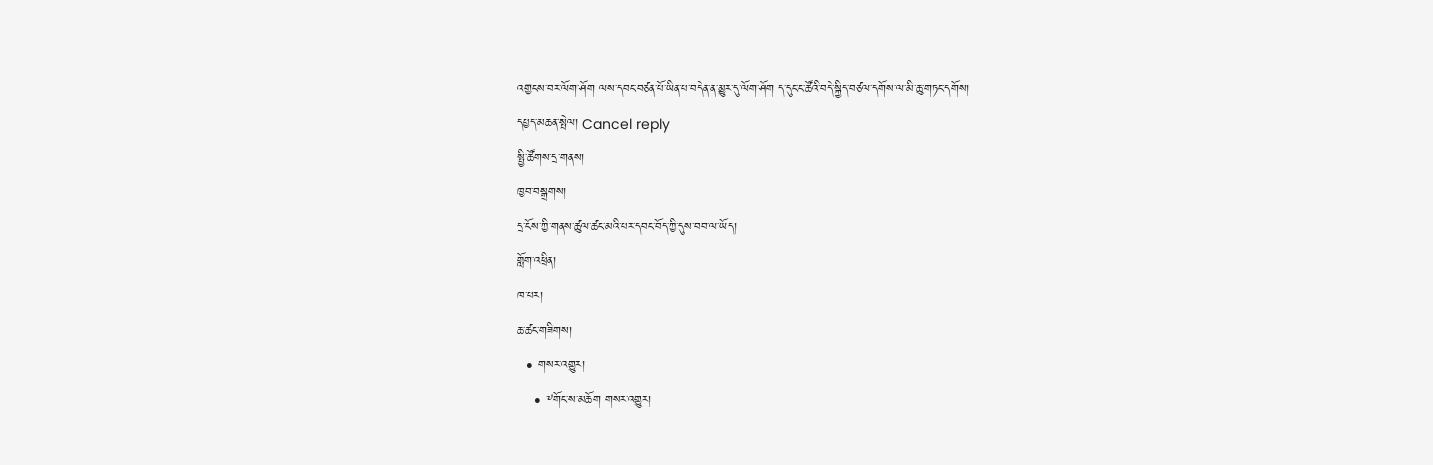འགྱངས་བར་ལོག་ཤོག ལས་དབང་བཙན་པོ་ཡིན་པ་བདེན་ན་མྱུར་དུ་ལོག་ཤོག ད་དུང་ང་ཚོའི་བདེ་སྐྱིད་བཙལ་དགོས་ལ་མི་ཆུ་གཏང་དགོས།
དཔྱད་མཆན་སྤེལ། Cancel reply
སྤྱི་ཚོགས་དྲ་གནས།
ཁྱབ་བསྒྲགས།
དྲ་ངོས་ཀྱི་གནས་ཚུལ་ཚང་མའི་པར་དབང་བོད་ཀྱི་དུས་བབ་ལ་ཡོད།
གློག་འཕྲིན།
ཁ་པར།
ཆ་ཚང་གཟིགས།
  • གསར་འགྱུར།
    • ༸གོང་ས་མཆོག གསར་འགྱུར།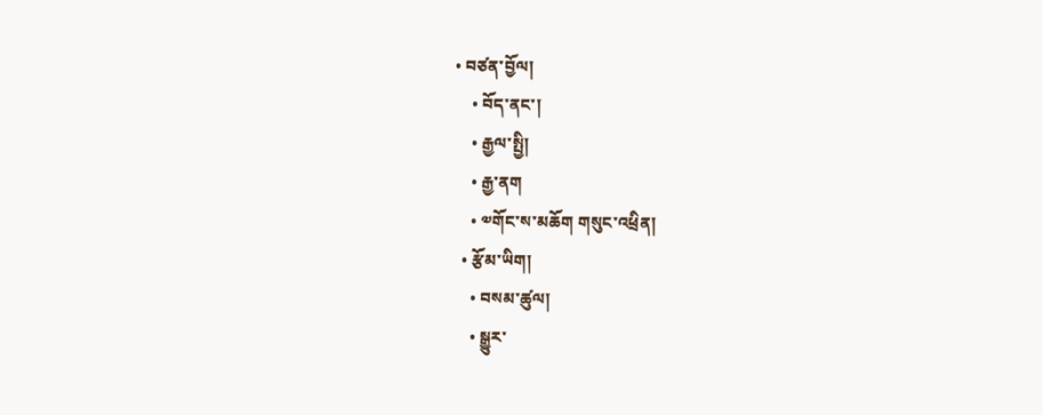• བཙན་བྱོལ།
    • བོད་ནང་།
    • རྒྱལ་སྤྱི།
    • རྒྱ་ནག
    • ༧གོང་ས་མཆོག གསུང་འཕྲིན།
  • རྩོམ་ཡིག།
    • བསམ་ཚུལ།
    • སྒྱུར་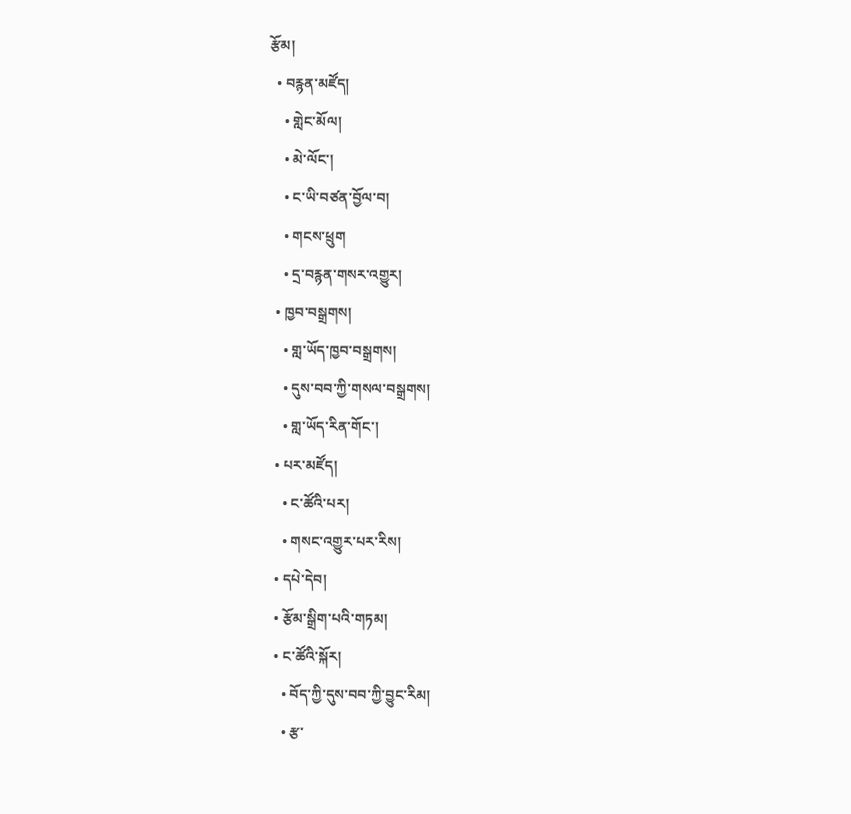རྩོམ།
  • བརྙན་མཛོད།
    • གླེང་མོལ།
    • མེ་ལོང་།
    • ང་ཡི་བཙན་བྱོལ་བ།
    • གངས་ཕྲུག
    • དྲ་བརྙན་གསར་འགྱུར།
  • ཁྱབ་བསྒྲགས།
    • གླ་ཡོད་ཁྱབ་བསྒྲགས།
    • དུས་བབ་ཀྱི་གསལ་བསྒྲགས།
    • གླ་ཡོད་རིན་གོང་།
  • པར་མཛོད།
    • ང་ཚོའི་པར།
    • གསང་འགྱུར་པར་རིས།
  • དཔེ་དེབ།
  • རྩོམ་སྒྲིག་པའི་གཏམ།
  • ང་ཚོའི་སྐོར།
    • བོད་ཀྱི་དུས་བབ་ཀྱི་བྱུང་རིམ།
    • རྩ་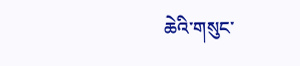ཆེའི་གསུང་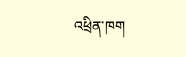འཕྲིན་ཁག